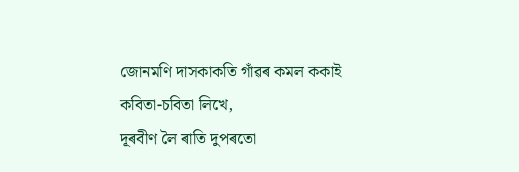জোনমণি দাসকাকতি গাঁৱৰ কমল ককাই
কবিতা-চবিতা লিখে,
দূৰবীণ লৈ ৰাতি দুপৰতো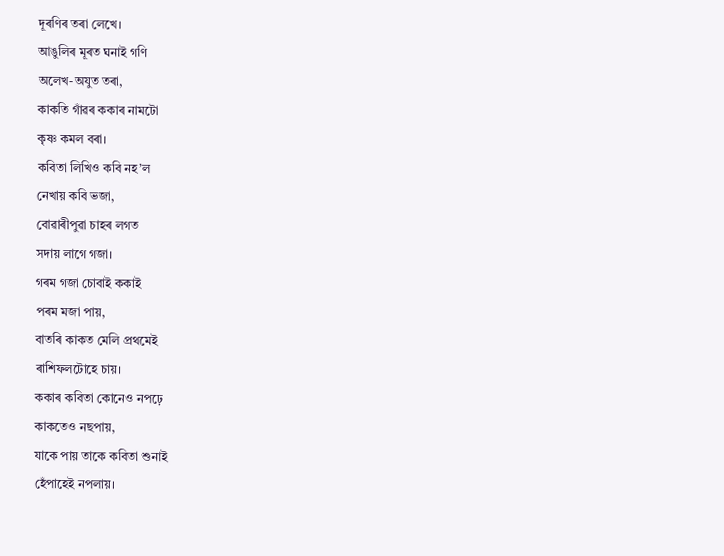দূৰণিৰ তৰা লেখে।
আঙুলিৰ মূৰত ঘনাই গণি
অলেখ-অযুত তৰা,
কাকতি গাঁৱৰ ককাৰ নামটো
কৃষ্ণ কমল বৰা।
কবিতা লিখিও কবি নহ’ল
নেখায় কবি ভজা,
বোৱাৰীপুৱা চাহৰ লগত
সদায় লাগে গজা।
গৰম গজা চোবাই ককাই
পৰম মজা পায়,
বাতৰি কাকত মেলি প্ৰথমেই
ৰাশিফলটোহে চায়।
ককাৰ কবিতা কোনেও নপঢ়ে
কাকতেও নছপায়,
যাকে পায় তাকে কবিতা শুনাই
হেঁপাহেই নপলায়।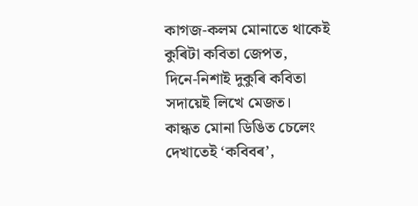কাগজ-কলম মোনাতে থাকেই
কুৰিটা কবিতা জেপত,
দিনে-নিশাই দুকুৰি কবিতা
সদায়েই লিখে মেজত।
কান্ধত মোনা ডিঙিত চেলেং
দেখাতেই ‘কবিবৰ’,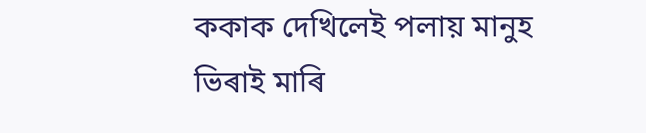ককাক দেখিলেই পলায় মানুহ
ভিৰাই মাৰি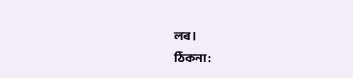লৰ।
ঠিকনা: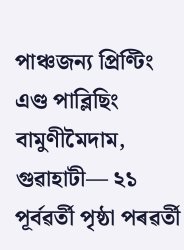পাঞ্চজন্য প্ৰিণ্টিং এণ্ড পাব্লিছিং
বামুণীমৈদাম, গুৱাহাটী— ২১
পূৰ্বৱৰ্তী পৃষ্ঠা পৰৱৰ্তী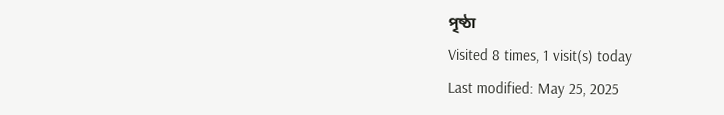পৃষ্ঠা
Visited 8 times, 1 visit(s) today
Last modified: May 25, 2025